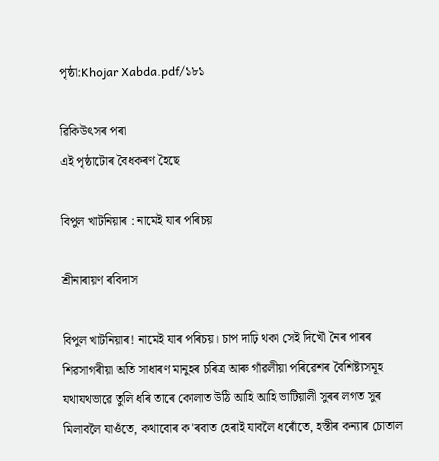পৃষ্ঠা:Khojar Xabda.pdf/১৮১

ৱিকিউৎসৰ পৰা
এই পৃষ্ঠাটোৰ বৈধকৰণ হৈছে

বিপুল খাটনিয়াৰ : নামেই যাৰ পৰিচয়

শ্ৰীনাৰায়ণ ৰবিদাস

বিপুল খাটনিয়াৰ! নামেই যাৰ পৰিচয়। চাপ দাঢ়ি থকা সেই দিখৌ নৈৰ পাৰৰ শিৱসাগৰীয়া অতি সাধাৰণ মানুহৰ চৰিত্ৰ আৰু গাঁৱলীয়া পৰিৱেশৰ বৈশিষ্ট্যসমূহ যথাযথভাৱে তুলি ধৰি তাৰে কোলাত উঠি আহি আহি ভাটিয়ালী সুৰৰ লগত সুৰ মিলাবলৈ যাওঁতে, কথাবোৰ ক'ৰবাত হেৰাই যাবলৈ ধৰোঁতে, হস্তীৰ কন্যাৰ চোতাল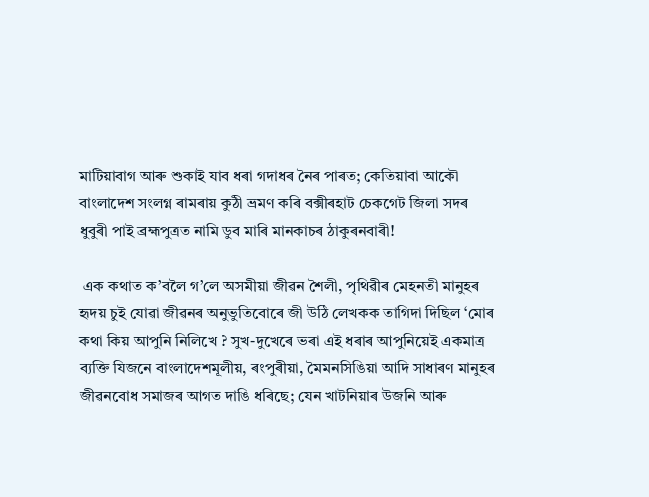মাটিয়াবাগ আৰু শুকাই যাব ধৰা গদাধৰ নৈৰ পাৰত; কেতিয়াবা আকৌ বাংলাদেশ সংলগ্ন ৰামৰায় কুঠী ভ্ৰমণ কৰি বক্সীৰহাট চেকগেট জিলা সদৰ ধুবুৰী পাই ব্ৰহ্মপুত্ৰত নামি ডুব মাৰি মানকাচৰ ঠাকুৰনবাৰী!

 এক কথাত ক’বলৈ গ’লে অসমীয়া জীৱন শৈলী, পৃথিৱীৰ মেহনতী মানুহৰ হৃদয় চুই যোৱা জীৱনৰ অনুভুতিবোৰে জী উঠি লেখকক তাগিদা দিছিল ‘মোৰ কথা কিয় আপুনি নিলিখে ? সুখ-দুখেৰে ভৰা এই ধৰাৰ আপুনিয়েই একমাত্র ব্যক্তি যিজনে বাংলাদেশমূলীয়, ৰংপুৰীয়া, মৈমনসিঙিয়া আদি সাধাৰণ মানুহৰ জীৱনবোধ সমাজৰ আগত দাঙি ধৰিছে; যেন খাটনিয়াৰ উজনি আৰু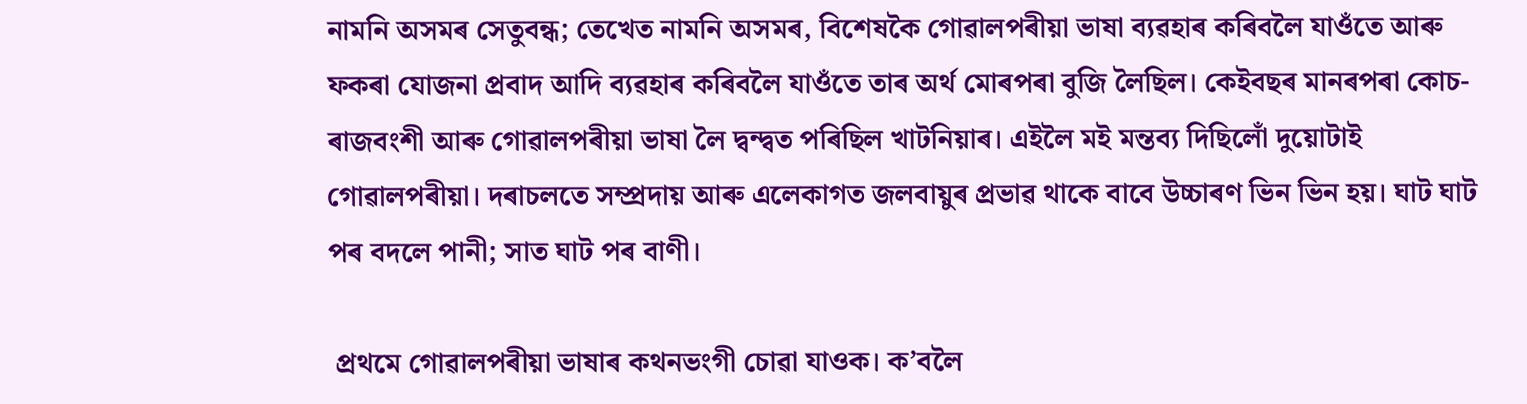নামনি অসমৰ সেতুবন্ধ; তেখেত নামনি অসমৰ, বিশেষকৈ গোৱালপৰীয়া ভাষা ব্যৱহাৰ কৰিবলৈ যাওঁতে আৰু ফকৰা যোজনা প্ৰবাদ আদি ব্যৱহাৰ কৰিবলৈ যাওঁতে তাৰ অৰ্থ মোৰপৰা বুজি লৈছিল। কেইবছৰ মানৰপৰা কোচ-ৰাজবংশী আৰু গোৱালপৰীয়া ভাষা লৈ দ্বন্দ্বত পৰিছিল খাটনিয়াৰ। এইলৈ মই মন্তব্য দিছিলোঁ দুয়োটাই গোৱালপৰীয়া। দৰাচলতে সম্প্ৰদায় আৰু এলেকাগত জলবায়ুৰ প্ৰভাৱ থাকে বাবে উচ্চাৰণ ভিন ভিন হয়। ঘাট ঘাট পৰ বদলে পানী; সাত ঘাট পৰ বাণী।

 প্রথমে গোৱালপৰীয়া ভাষাৰ কথনভংগী চোৱা যাওক। ক’বলৈ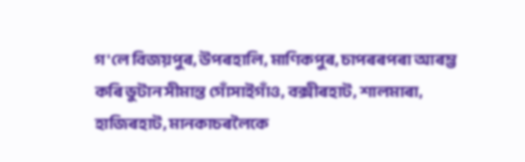গ'লে বিজয়পুৰ, উপৰহালি, মাণিকপুৰ, চাপৰৰপৰা আৰম্ভ কৰি ভুটান সীমান্ত গোঁসাইগাঁও, বক্সীৰহাট, শালমাৰা, হাজিৰহাট, মানকাচৰলৈকে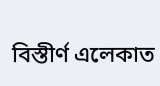বিস্তীর্ণ এলেকাত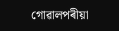গোৱালপৰীয়া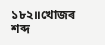১৮২॥খোজৰ শব্দ